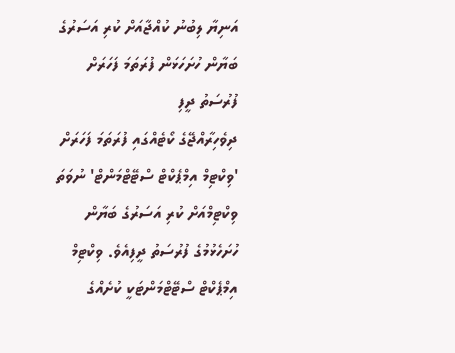އަނިޔާ ލިބުނު ކުއްޖާއަށް ކުރި އަސަރުގެ ބަޔާން ހުށަހަޅަން ފުރަތަމަ ފަހަރަށް ފުރުސަތު ދީފި
ދިވެހިރާއްޖޭގެ ކޯޓެއްގައި ފުރަތަމަ ފަހަރަށް 'ވިކްޓިމް އިމްޕެކްޓް ސްޓޭޓްމަންޓް' ނުވަތަ ވިކްޓިމްއަށް ކުރި އަސަރުގެ ބަޔާން ހުށަހެޅުމުގެ ފުރުސަތު ދީފިއެވެ. ވިކްޓިމް އިމްޕެކްޓް ސްޓޭޓްމަންޓަކީ ކުށެއްގެ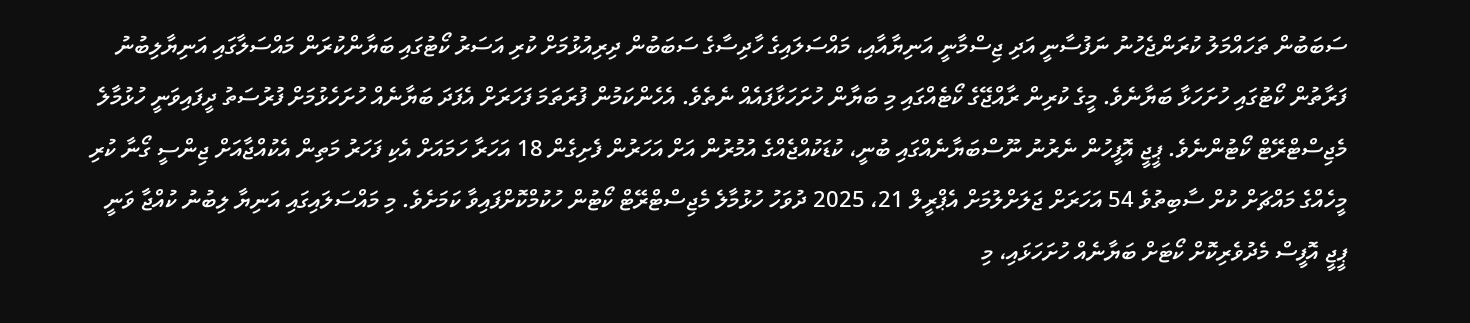ސަބަބުން ތަހައްމަލު ކުރަންޖެހުނު ނަފުސާނީ އަދި ޖިސްމާނީ އަނިޔާއާއި، މައްސަލައިގެ ހާދިސާގެ ސަބަބުން ދިރިއުޅުމަށް ކުރި އަސަރު ކޯޓުގައި ބަޔާންކުރަން މައްސަލާގައި އަނިޔާލިބުނު ފަރާތުން ކޯޓުގައި ހުށަހަޅާ ބަޔާނެވެ. މީގެ ކުރިން ރާއްޖޭގެ ކޯޓެއްގައި މި ބަޔާން ހުށަހަޅާފައެއް ނެތެވެ. އެހެންކަމުން ފުރަތަމަ ފަހަރަށް އެފަދަ ބަޔާނެއް ހުށަހެޅުމަށް ފުރުސަތު ދީފައިވަނީ ހުޅުމާލެ މެޖިސްޓްރޭޓް ކޯޓުންނެވެ. ޕީޖީ އޮފީހުން ނެރުނު ނޫސްބަޔާނެއްގައި ބުނީ، ކުޑަކުއްޖެއްގެ އުމުރުން އަށް އަހަރުން ފެށިގެން 18 އަހަރާ ހަމައަށް އެކި ފަހަރު މަތިން އެކުއްޖާއަށް ޖިންސީ ގޯނާ ކުރި މީހެއްގެ މައްޗަށް ކުށް ސާބިތުވެ 54 އަހަރަށް ޖަލަށްލުމަށް އެޕްރީލް 21، 2025 ދުވަހު ހުޅުމާލެ މެޖިސްޓްރޭޓް ކޯޓުން ހުކުމްކޮށްފައިވާ ކަމަށެވެ. މި މައްސަލައިގައި އަނިޔާ ލިބުނު ކުއްޖާ ވަނީ ޕީޖީ އޮފީސް މެދުވެރިކޮށް ކޯޓަށް ބަޔާނެއް ހުށަހަޅައި، މި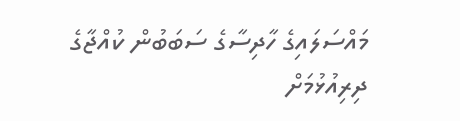މައްސަލައިގެ ހާދިސާގެ ސަބަބުން ކުއްޖާގެ ދިރިއުޅުމަށް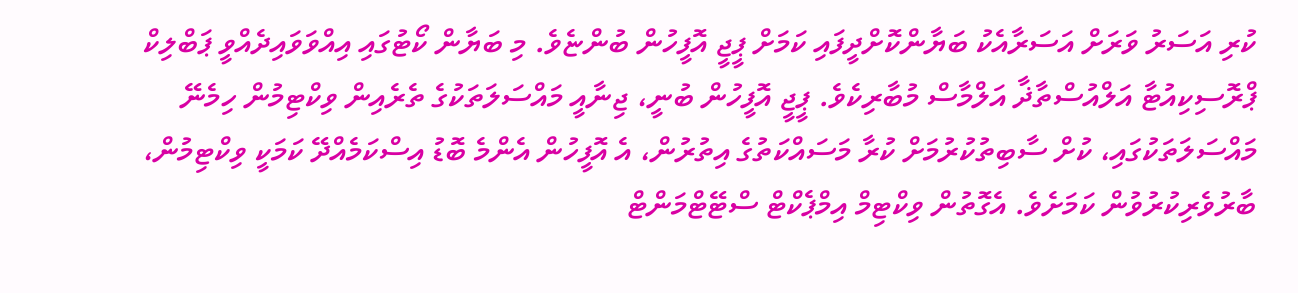ކުރި އަސަރު ވަރަށް އަސަރާއެކު ބަޔާންކޮށްދީފައި ކަމަށް ޕީޖީ އޮފީހުން ބުންޏެވެ. މި ބަޔާން ކޯޓުގައި އިއްވަވައިދެއްވީ ޕަބްލިކް ޕްރޮސިކިއުޓާ އަލްއުސްތާޛާ އަލްމާސް މުބާރިކެވެ. ޕީޖީ އޮފީހުން ބުނީ، ޖިނާއީ މައްސަލަތަކުގެ ތެރެއިން ވިކްޓިމުން ހިމެނޭ މައްސަލަތަކުގައި، ކުށް ސާބިތުކުރުމަށް ކުރާ މަސައްކަތުގެ އިތުރުން، އެ އޮފީހުން އެންމެ ބޮޑު އިސްކަމެއްދޭ ކަމަކީ ވިކްޓިމުން، ބާރުވެރިކުރުވުން ކަމަށެވެ. އެގޮތުން ވިކްޓިމް އިމްޕެކްޓް ސްޓޭޓްމަންޓް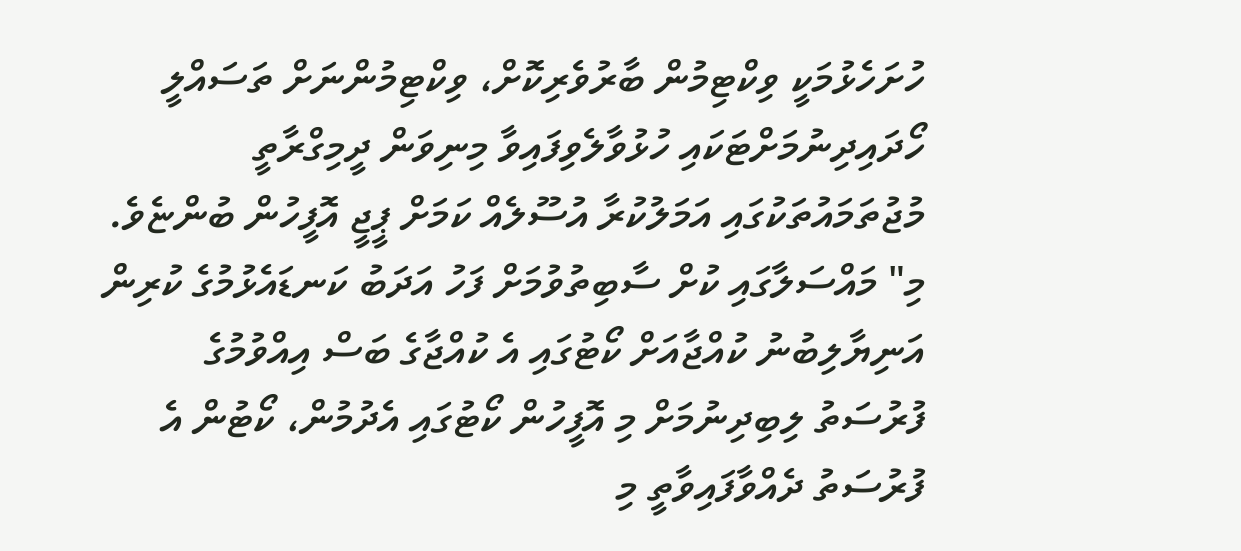ހުށަހެޅުމަކީ ވިކްޓިމުން ބާރުވެރިކޮށް، ވިކްޓިމުންނަށް ތަސައްލީ ހޯދައިދިނުމަށްޓަކައި ހުޅުވާލެވިފައިވާ މިނިވަން ދީމިގްރާތީ މުޖުތަމައުތަކުގައި އަމަލުކުރާ އުސޫލެއް ކަމަށް ޕީޖީ އޮފީހުން ބުންޏެވެ. މި" މައްސަލާގައި ކުށް ސާބިތުވުމަށް ފަހު އަދަބު ކަނޑައެޅުމުގެ ކުރިން އަނިޔާލިބުނު ކުއްޖާއަށް ކޯޓުގައި އެ ކުއްޖާގެ ބަސް އިއްވުމުގެ ފުރުސަތު ލިބިދިނުމަށް މި އޮފީހުން ކޯޓުގައި އެދުމުން، ކޯޓުން އެ ފުރުސަތު ދެއްވާފައިވާތީ މި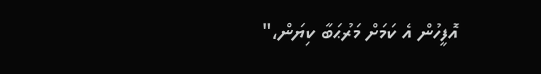އޮފީހުން އެ ކަމަށް މަރުޙަބާ ކިޔަން،"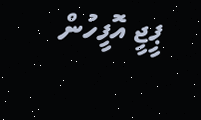ޕީޖީ އޮފީހުން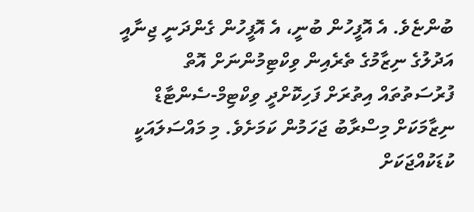ބުންޏެވެ. އެ އޮފީހުން ބުނީ، އެ އޮފީހުން ގެންދަނީ ޖިނާއީ އަދުލުގެ ނިޒާމުގެ ތެރެއިން ވިކްޓިމުންނަށް އޮތް ފުރުސަތުތައް އިތުރަށް ފަހިކޮށްދީ ވިކްޓިމް-ސެންޓާޑް ނިޒާމަކަށް މިސްރާބު ޖަހަމުން ކަމަށެވެ. މި މައްސަލައަކީ ކުޑަކުއްޖަކަށް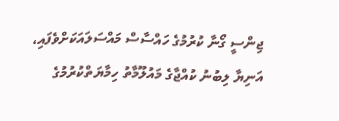ޖިންސީ ގޯނާ ކުރުމުގެ ހައްސާސް މައްސަލައަކަށްވެފައި، އަނިޔާ ލިބުނު ކުއްޖާގެ މައުލޫމާތު ހިމާޔަތްކުރުމުގެ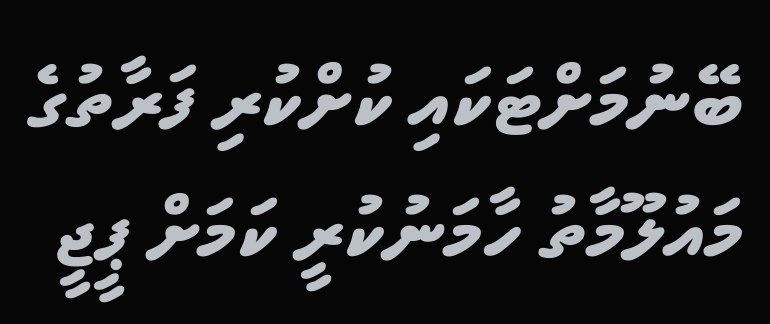ބޭނުމަށްޓަކައި ކުށްކުރި ފަރާތުގެ މައުލޫމާތު ހާމަނުކުރީ ކަމަށް ޕީޖީ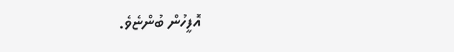އޮފީހުން ބުންޏެވެ.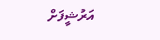އަރުޝީފަށް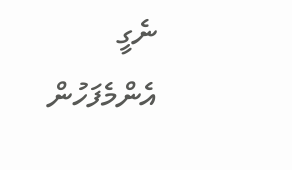ނެގީ
އެންމެފަހުން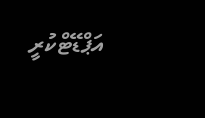އަޕްޑޭޓްކުރީ